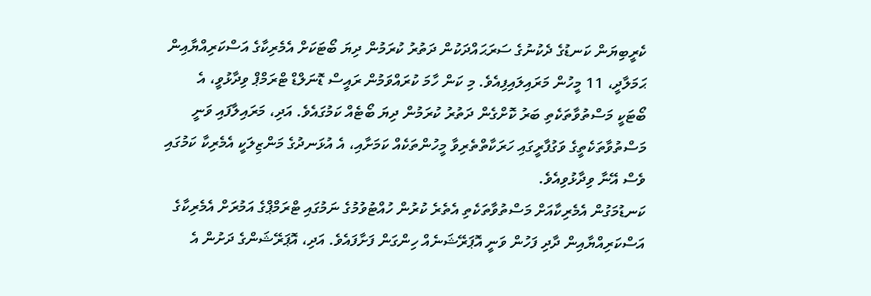ކެރީބިޔަން ކަނޑުގެ ދެކުނުގެ ސަރަޙައްދަކުން ދަތުރު ކުރަމުން ދިޔަ ބޯޓަކަށް އެމެރިކާގެ އަސްކަރިއްޔާއިން ޙަމަލާދީ، 11 މީހުން މަރައިލައިފިއެވެ. މި ކަން ހާމަ ކުރައްވަމުން ރައީސް ޑޮނަލްޑް ޓްރަމްޕް ވިދާޅުވީ، އެ ބޯޓަކީ މަސްތުވާތަކެތި ބަރު ކޮށްގެން ދަތުރު ކުރަމުން ދިޔަ ބޯޓެއް ކަމުގައެވެ. އަދި، މަރައިލާފައި ވަނީ މަސްތުވާތަކެތީގެ ވަގުފާރީގައި ހަރަކާތްތެރިވާ މީހުންތަކެއް ކަމަށާއި، އެ އުޅަނދުގެ މަންޒިލަކީ އެމެރިކާ ކަމުގައި ވެސް އޭނާ ވިދާޅުވިއެވެ.
ކަނޑުމަގުން އެމެރިކާއަށް މަސްތުވާތަކެތި އެތެރެ ކުރުން ހުއްޓުވުމުގެ ނަމުގައި ޓްރަމްޕްގެ އަމުރަށް އެމެރިކާގެ އަސްކަރިއްޔާއިން ދާދި ފަހުން ވަނީ އޮޕަރޭޝަނެއް ހިންގަން ފަށާފައެވެ. އަދި، އޮޕަރޭޝަންގެ ދަށުން އެ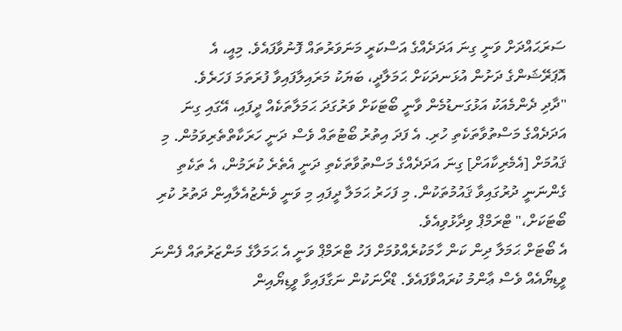ސަރަޙައްދަށް ވަނީ ގިނަ އަދަދެއްގެ އަސްކަރީ މަނަވަރުތައް ފޮނުވާފައެވެ. މިއީ، އެ އޮޕަރޭޝަންގެ ދަށުން އުޅަނދަކަށް ޙަމަލާދީ، ބަޔަކު މަރައިލާފައިވާ ފުރަތަމަ ފަހަރެވެ.
"ދާދި ދެންމެއަކު އަޅުގަނޑުމެން ވާނީ ބޯޓަކަށް ވަރުގަދަ ޙަމަލާތަކެއް ދީފައި، އޭގައި ގިނަ އަދަދެއްގެ މަސްތުވާތަކެތި ހުރި. އެ ފަދަ އިތުރު ބޯޓުތައް ވެސް ދަނީ ހަރަކާތްތެރިވަމުން. މި ޤައުމަށް [އެމެރިކާއަށް] ގިނަ އަދަދެއްގެ މަސްތުވާތަކެތި ދަނީ އެތެރެ ކުރަމުން، އެ ތަކެތި ގެންނަނީ ދުރުގައިވާ ޤައުމުތަކުން. މި ފަހަރު ޙަމަލާ ދީފައި މި ވަނީ ވެނެޒުއެލާއިން ދަތުރު ކުރި ބޯޓަކަށް،" ޓްރަމްޕް ވިދާޅުވިއެވެ.
އެ ބޯޓަށް ޙަމަލާ ދިން ކަން ހާމަކުރެއްވުމަށް ފަހު ޓްރަމްޕް ވަނީ އެ ޙަމަލާގެ މަންޒަރުތައް ފެންނަ ވީޑިޔޯއެއް ވެސް ޢާންމު ކުރައްވާފައެވެ. ޑްރޯނަކުން ނަގާފައިވާ ވީޑިޔޯއިން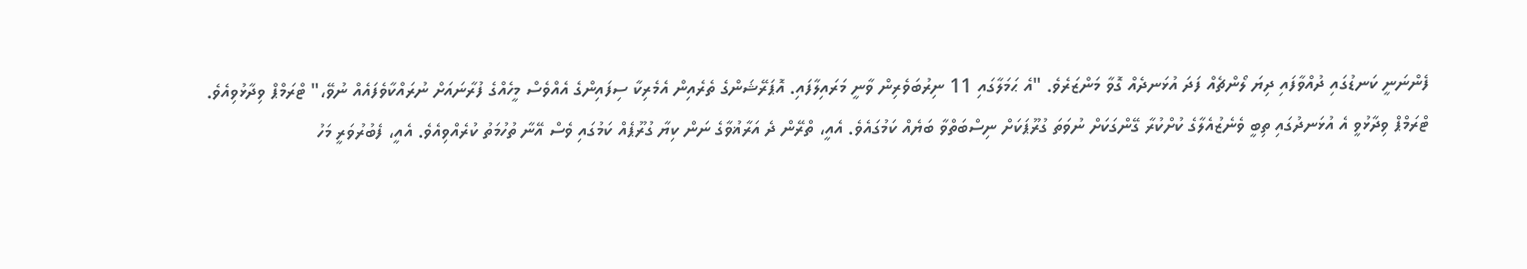ފެންނަނީ ކަނޑުގައި ދުއްވާފައި ދިޔަ ލޯންޗެއް ފަދަ އުޅަނދެއް ގޮވާ މަންޒަރެވެ. "އެ ޙަމަލާގައި 11 ނިރުބަވެރިން ވާނީ މަރައިލާފައި. އޮޕަރޭޝަންގެ ތެރެއިން އެމެރިކާ ސިފައިންގެ އެއްވެސް މީހެއްގެ ފުރާނައަށް ނުރައްކާވެފައެއް ނުވޭ،" ޓްރަމްޕް ވިދާޅުވިއެވެ.
ޓްރަމްޕް ވިދާޅުވީ އެ އުޅަނދުގައި ތިބީ ވެނެޒުއެލާގެ ކުށްކުރާ ގޭންގަކަށް ނުވަތަ ގުރޫޕަކަށް ނިސްބަތްވާ ބަޔެއް ކަމުގައެވެ. އެއީ، ތްރޭން ދެ އަރާޣުވާގެ ނަން ކިޔާ ގުރޫޕެއް ކަމުގައި ވެސް އޭނާ ތުހުމަތު ކުރެއްވިއެވެ. އެއީ، ފެބުރުވަރީ މަހު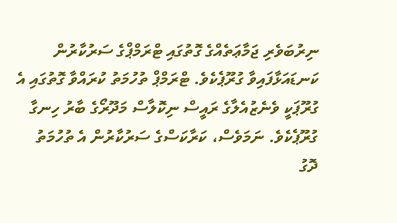ނިރުބަވެރި ޖަމާޢަތެއްގެ ގޮތުގައި ޓްރަމްޕްގެ ސަރުކާރުން ކަނޑައަޅާފައިވާ ގުރޫޕެކެވެ. ޓްރަމްޕް ތުހުމަތު ކުރައްވާ ގޮތުގައި އެ ގުރޫޕަކީ ވެނެޒުއެލާގެ ރައީސް ނިކޮލާސް މަދޫރޯގެ ބާރު ހިނގާ ގުރޫޕެކެވެ. ނަމަވެސް، ކަރާކަސްގެ ސަރުކާރުން އެ ތުހުމަތު ދޮގު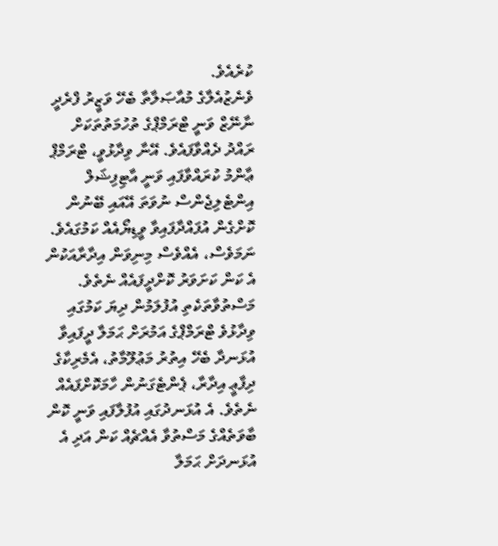ކުރެއެވެ.
ވެނެޒުއެލާގެ މުއާޞަލާތާ ބެހޭ ވަޒީރު ފްރެދީ ނާނޭޒް ވަނީ ޓްރަމްޕްގެ ތުހުމަތުތަކަށް ރައްދު ދެއްވާފައެވެ. އޭނާ ވިދާޅުވީ، ޓްރަމްޕް ޢާންމު ކުރައްވާފައި ވަނީ އާޓިފިޝަލް އިންޓެލިޖެންސް ނުވަތަ އޭއައި ބޭނުން ކޮށްގެން އުފައްދާފައިވާ ވީޑިޔޯއެއް ކަމުގައެވެ. ނަމަވެސް، އެއްވެސް މިނިވަން އިދާރާއަކުން އެ ކަން ކަށަވަރު ކޮށްދީފައެއް ނެތެވެ. މަސްތުވާތަކެތި އުފުލަމުން ދިޔަ ކަމުގައި ވިދާޅުވެ ޓްރަމްޕްގެ އަމުރަށް ޙަމަލާ ދީފައިވާ އުޅަނދާ ބެހޭ އިތުރު މަޢުލޫމާތު، އެމެރިކާގެ ދިފާޢީ އިދާރާ، ޕެންޓެގަނުން ހާމަކޮށްފައެއް ނެތެވެ. އެ އުޅަނދުގައި އުފުލާފައި ވަނީ ކޮން ބާވަތެއްގެ މަސްތުވާ އެއްޗެއް ކަން އަދި އެ އުޅަނދަށް ޙަމަލާ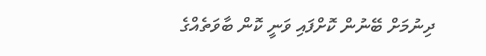ދިނުމަށް ބޭނުން ކޮށްފައި ވަނީ ކޮން ބާވަތެއްގެ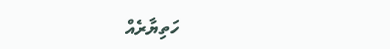ހަތިޔާރެއް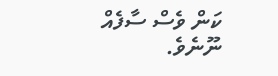ކަން ވެސް ސާފެއް ނޫނެވެ.